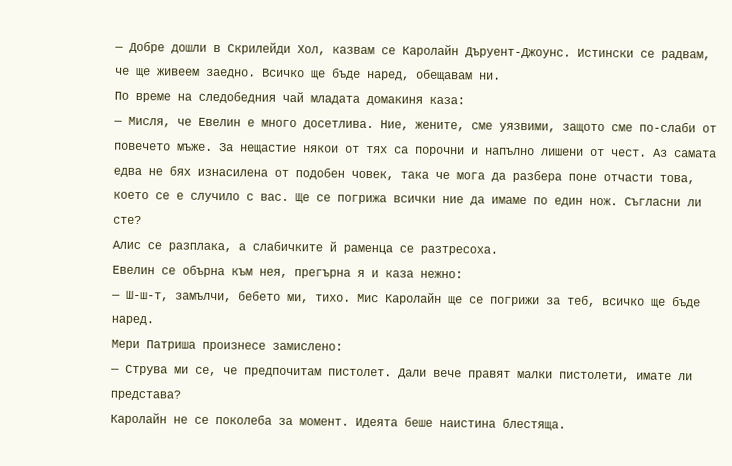— Добре дошли в Скрилейди Хол, казвам се Каролайн Дъруент-Джоунс. Истински се радвам, че ще живеем заедно. Всичко ще бъде наред, обещавам ни.
По време на следобедния чай младата домакиня каза:
— Мисля, че Евелин е много досетлива. Ние, жените, сме уязвими, защото сме по-слаби от повечето мъже. За нещастие някои от тях са порочни и напълно лишени от чест. Аз самата едва не бях изнасилена от подобен човек, така че мога да разбера поне отчасти това, което се е случило с вас. Ще се погрижа всички ние да имаме по един нож. Съгласни ли сте?
Алис се разплака, а слабичките й раменца се разтресоха.
Евелин се обърна към нея, прегърна я и каза нежно:
— Ш-ш-т, замълчи, бебето ми, тихо. Мис Каролайн ще се погрижи за теб, всичко ще бъде наред.
Мери Патриша произнесе замислено:
— Струва ми се, че предпочитам пистолет. Дали вече правят малки пистолети, имате ли представа?
Каролайн не се поколеба за момент. Идеята беше наистина блестяща.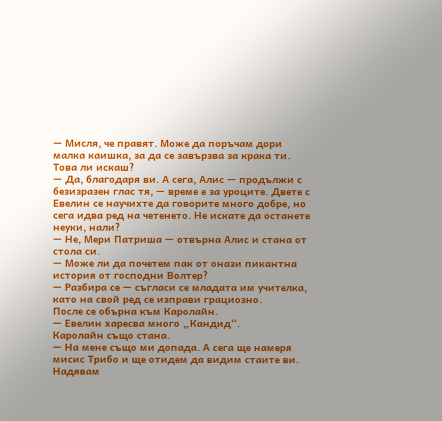— Мисля, че правят. Може да поръчам дори малка каишка, за да се завързва за крака ти. Това ли искаш?
— Да, благодаря ви. А сега, Алис — продължи с безизразен глас тя, — време е за уроците. Двете с Евелин се научихте да говорите много добре, но сега идва ред на четенето. Не искате да останете неуки, нали?
— Не, Мери Патриша — отвърна Алис и стана от стола си.
— Може ли да почетем пак от онази пикантна история от господни Волтер?
— Разбира се — съгласи се младата им учителка, като на свой ред се изправи грациозно.
После се обърна към Каролайн.
— Евелин харесва много „Кандид“.
Каролайн също стана.
— На мене също ми допада. А сега ще намеря мисис Трибо и ще отидем да видим стаите ви. Надявам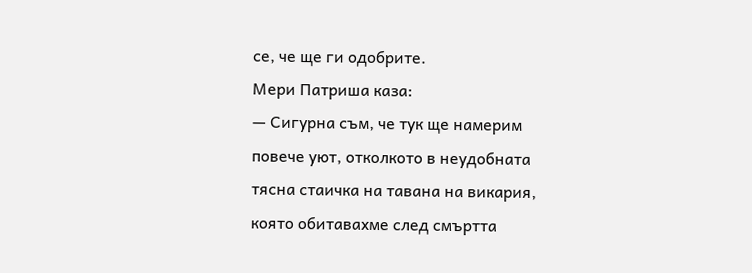се, че ще ги одобрите.
Мери Патриша каза:
— Сигурна съм, че тук ще намерим повече уют, отколкото в неудобната тясна стаичка на тавана на викария, която обитавахме след смъртта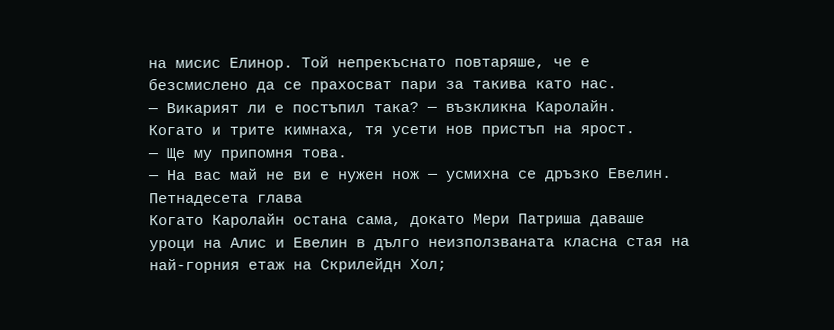на мисис Елинор. Той непрекъснато повтаряше, че е безсмислено да се прахосват пари за такива като нас.
— Викарият ли е постъпил така? — възкликна Каролайн.
Когато и трите кимнаха, тя усети нов пристъп на ярост.
— Ще му припомня това.
— На вас май не ви е нужен нож — усмихна се дръзко Евелин.
Петнадесета глава
Когато Каролайн остана сама, докато Мери Патриша даваше уроци на Алис и Евелин в дълго неизползваната класна стая на най-горния етаж на Скрилейдн Хол;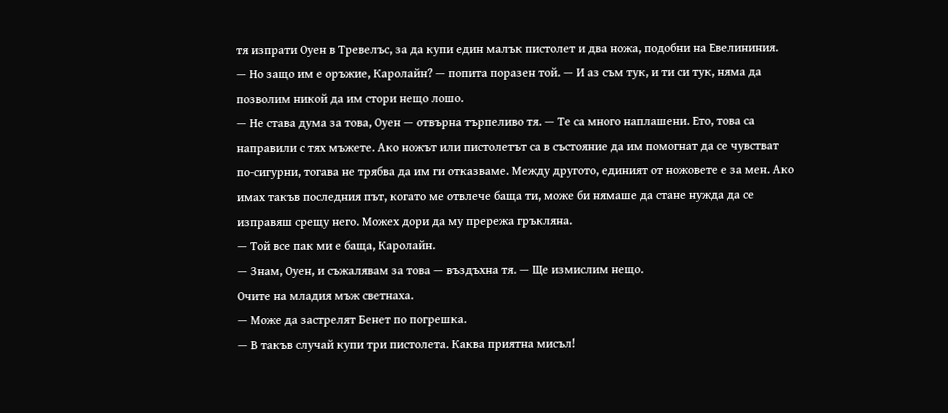тя изпрати Оуен в Тревелъс, за да купи един малък пистолет и два ножа, подобни на Евелининия.
— Но защо им е оръжие, Каролайн? — попита поразен той. — И аз съм тук, и ти си тук, няма да позволим никой да им стори нещо лошо.
— Не става дума за това, Оуен — отвърна търпеливо тя. — Те са много наплашени. Ето, това са направили с тях мъжете. Ако ножът или пистолетът са в състояние да им помогнат да се чувстват по-сигурни, тогава не трябва да им ги отказваме. Между другото, единият от ножовете е за мен. Ако имах такъв последния път, когато ме отвлече баща ти, може би нямаше да стане нужда да се изправяш срещу него. Можех дори да му прережа гръкляна.
— Той все пак ми е баща, Каролайн.
— Знам, Оуен, и съжалявам за това — въздъхна тя. — Ще измислим нещо.
Очите на младия мъж светнаха.
— Може да застрелят Бенет по погрешка.
— В такъв случай купи три пистолета. Каква приятна мисъл!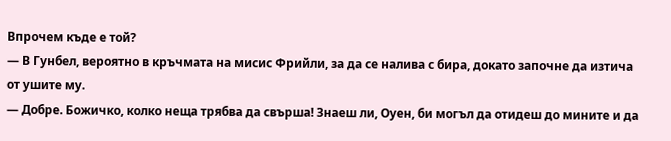Впрочем къде е той?
— В Гунбел, вероятно в кръчмата на мисис Фрийли, за да се налива с бира, докато започне да изтича от ушите му.
— Добре. Божичко, колко неща трябва да свърша! Знаеш ли, Оуен, би могъл да отидеш до мините и да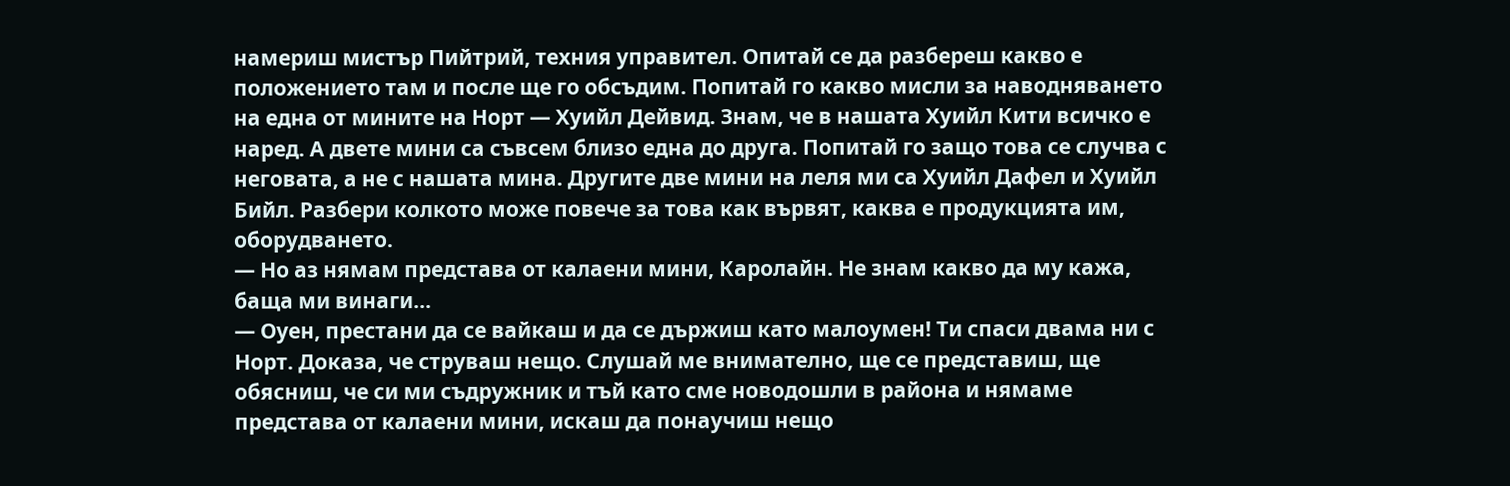намериш мистър Пийтрий, техния управител. Опитай се да разбереш какво е положението там и после ще го обсъдим. Попитай го какво мисли за наводняването на една от мините на Норт — Хуийл Дейвид. Знам, че в нашата Хуийл Кити всичко е наред. А двете мини са съвсем близо една до друга. Попитай го защо това се случва с неговата, а не с нашата мина. Другите две мини на леля ми са Хуийл Дафел и Хуийл Бийл. Разбери колкото може повече за това как вървят, каква е продукцията им, оборудването.
— Но аз нямам представа от калаени мини, Каролайн. Не знам какво да му кажа, баща ми винаги…
— Оуен, престани да се вайкаш и да се държиш като малоумен! Ти спаси двама ни с Норт. Доказа, че струваш нещо. Слушай ме внимателно, ще се представиш, ще обясниш, че си ми съдружник и тъй като сме новодошли в района и нямаме представа от калаени мини, искаш да понаучиш нещо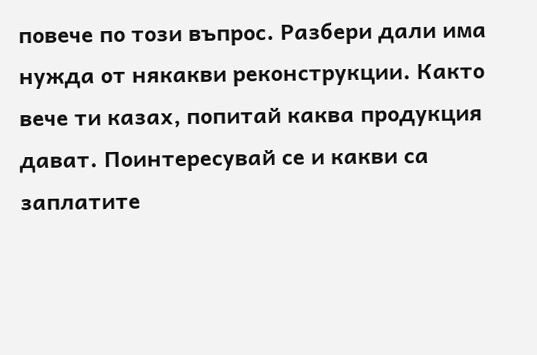повече по този въпрос. Разбери дали има нужда от някакви реконструкции. Както вече ти казах, попитай каква продукция дават. Поинтересувай се и какви са заплатите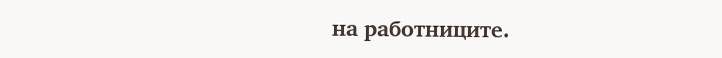на работниците.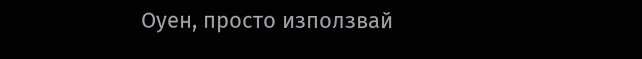Оуен, просто използвай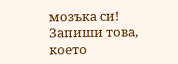мозъка си! Запиши това, което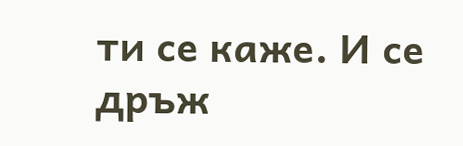ти се каже. И се дръж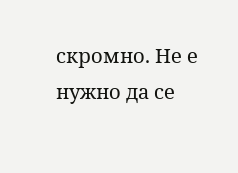скромно. Не е нужно да се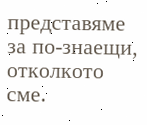представяме за по-знаещи, отколкото сме.